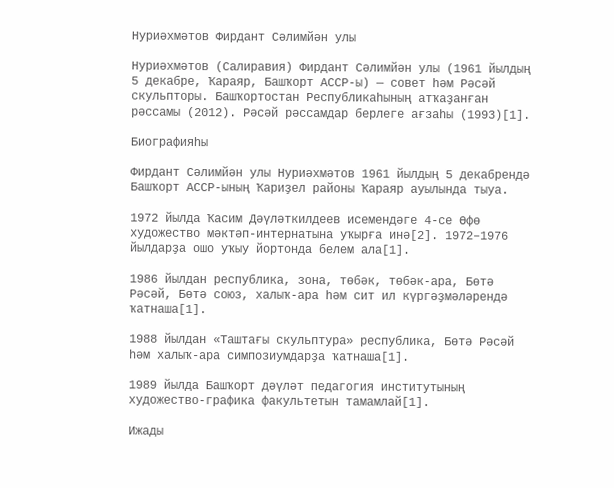Нуриәхмәтов Фирдант Сәлимйән улы

Нуриәхмәтов (Салиравия) Фирдант Сәлимйән улы (1961 йылдың 5 декабре, Ҡараяр, Башҡорт АССР-ы) — совет һәм Рәсәй скульпторы. Башҡортостан Республикаһының атҡаҙанған рәссамы (2012). Рәсәй рәссамдар берлеге ағзаһы (1993)[1].

Биографияһы

Фирдант Сәлимйән улы Нуриәхмәтов 1961 йылдың 5 декабрендә Башҡорт АССР-ының Ҡариҙел районы Ҡараяр ауылында тыуа.

1972 йылда Ҡасим Дәүләткилдеев исемендәге 4-се Өфө художество мәктәп-интернатына уҡырға инә[2]. 1972–1976 йылдарҙа ошо уҡыу йортонда белем ала[1].

1986 йылдан республика, зона, төбәк, төбәк-ара, Бөтә Рәсәй, Бөтә союз, халыҡ-ара һәм сит ил күргәҙмәләрендә ҡатнаша[1].

1988 йылдан «Таштағы скульптура» республика, Бөтә Рәсәй һәм халыҡ-ара симпозиумдарҙа ҡатнаша[1].

1989 йылда Башҡорт дәүләт педагогия институтының художество-графика факультетын тамамлай[1].

Ижады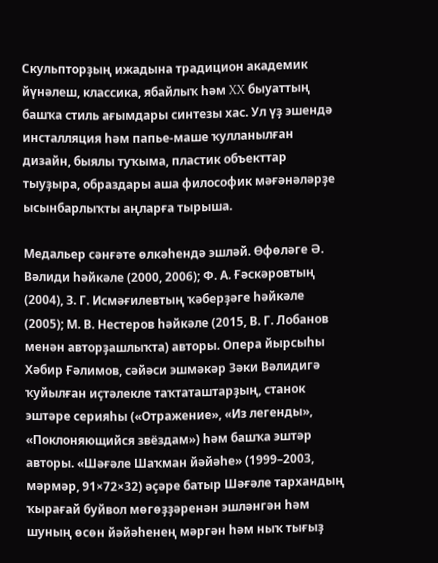Скульпторҙың ижадына традицион академик йүнәлеш, классика, ябайлыҡ һәм XX быуаттың башҡа стиль ағымдары синтезы хас. Ул үҙ эшендә инсталляция һәм папье-маше ҡулланылған дизайн, быялы туҡыма, пластик объекттар тыуҙыра, образдары аша философик мәғәнәләрҙе ысынбарлыҡты аңларға тырыша.

Медальер сәнғәте өлкәһендә эшләй. Өфөләге Ә. Вәлиди һәйкәле (2000, 2006); Ф. А. Ғәскәровтың (2004), З. Г. Исмәғилевтың ҡәберҙәге һәйкәле (2005); М. В. Нестеров һәйкәле (2015, В. Г. Лобанов менән авторҙашлыҡта) авторы. Опера йырсыһы Хәбир Ғәлимов, сәйәси эшмәкәр Зәки Вәлидигә ҡуйылған иҫтәлекле таҡтаташтарҙың, станок эштәре серияһы («Отражение», «Из легенды», «Поклоняющийся звёздам») һәм башҡа эштәр авторы. «Шәғәле Шаҡман йәйәһе» (1999–2003, мәрмәр, 91×72×32) әҫәре батыр Шәғәле тархандың ҡырағай буйвол мөгөҙҙәренән эшләнгән һәм шуның өсөн йәйәһенең мәргән һәм ныҡ тығыҙ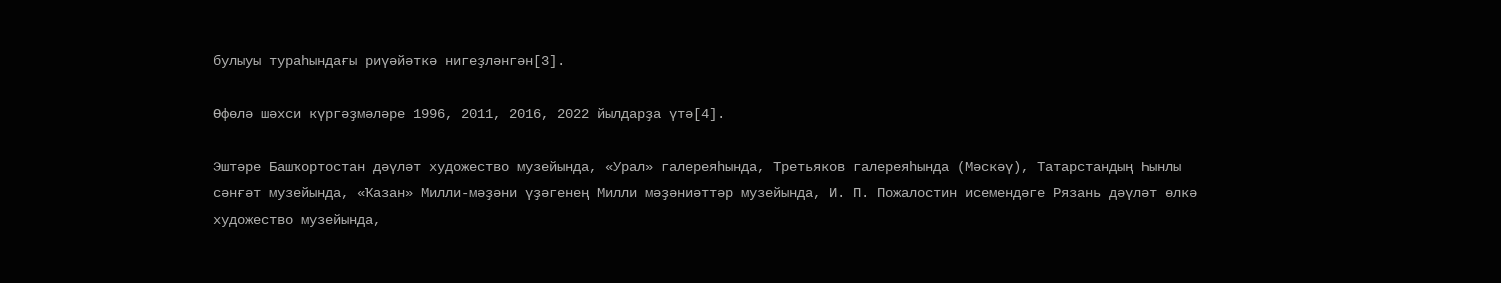булыуы тураһындағы риүәйәткә нигеҙләнгән[3].

Өфөлә шәхси күргәҙмәләре 1996, 2011, 2016, 2022 йылдарҙа үтә[4].

Эштәре Башҡортостан дәүләт художество музейында, «Урал» галереяһында, Третьяков галереяһында (Мәскәү), Татарстандың Һынлы сәнғәт музейында, «Ҡазан» Милли-мәҙәни үҙәгенең Милли мәҙәниәттәр музейында, И. П. Пожалостин исемендәге Рязань дәүләт өлкә художество музейында,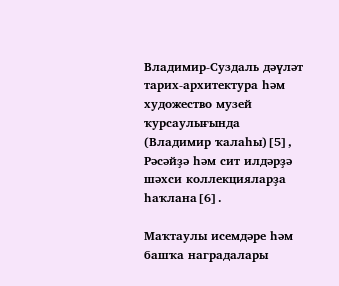Владимир-Суздаль дәүләт тарих-архитектура һәм художество музей ҡурсаулығында (Владимир ҡалаһы)[5], Рәсәйҙә һәм сит илдәрҙә шәхси коллекцияларҙа һаҡлана[6].

Маҡтаулы исемдәре һәм башҡа наградалары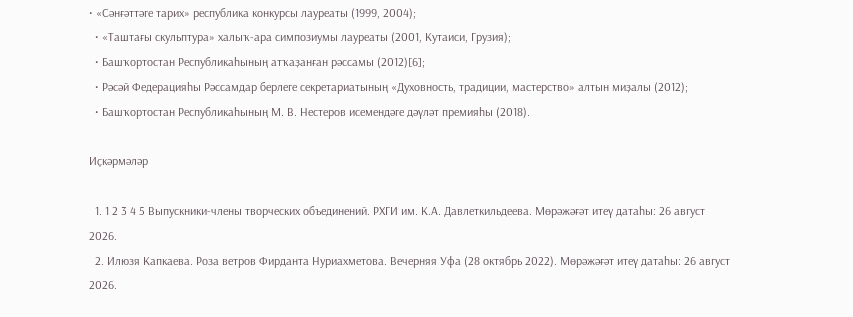• «Сәнғәттәге тарих» республика конкурсы лауреаты (1999, 2004);
  • «Таштағы скульптура» халыҡ-ара симпозиумы лауреаты (2001, Кутаиси, Грузия);
  • Башҡортостан Республикаһының атҡаҙанған рәссамы (2012)[6];
  • Рәсәй Федерацияһы Рәссамдар берлеге секретариатының «Духовность, традиции, мастерство» алтын миҙалы (2012);
  • Башҡортостан Республикаһының М. В. Нестеров исемендәге дәүләт премияһы (2018).

Иҫкәрмәләр

  1. 1 2 3 4 5 Выпускники-члены творческих объединений. РХГИ им. К.А. Давлеткильдеева. Мөрәжәғәт итеү датаһы: 26 август 2026.
  2. Илюзя Капкаева. Роза ветров Фирданта Нуриахметова. Вечерняя Уфа (28 октябрь 2022). Мөрәжәғәт итеү датаһы: 26 август 2026.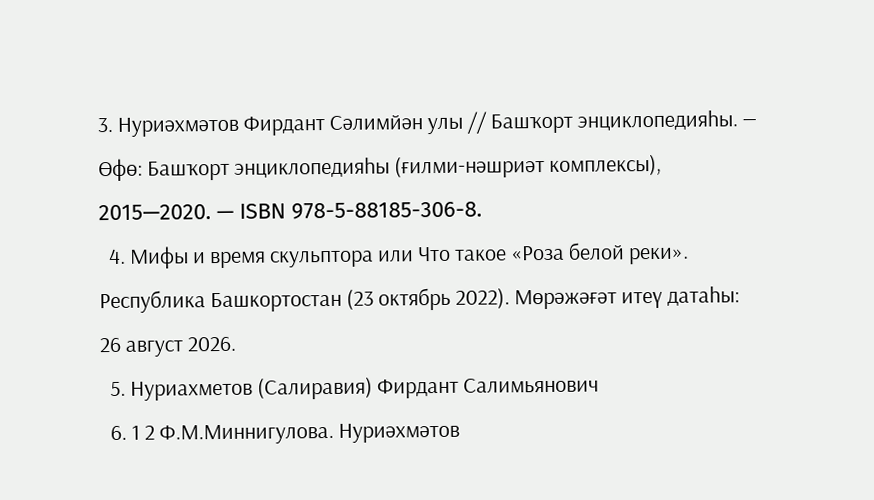3. Нуриәхмәтов Фирдант Сәлимйән улы // Башҡорт энциклопедияһы. — Өфө: Башҡорт энциклопедияһы (ғилми-нәшриәт комплексы), 2015—2020. — ISBN 978-5-88185-306-8.
  4. Мифы и время скульптора или Что такое «Роза белой реки». Республика Башкортостан (23 октябрь 2022). Мөрәжәғәт итеү датаһы: 26 август 2026.
  5. Нуриахметов (Салиравия) Фирдант Салимьянович
  6. 1 2 Ф.М.Миннигулова. Нуриәхмәтов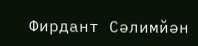Фирдант Сәлимйән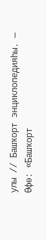улы // Башҡорт энциклопедияһы. — Өфө: «Башҡорт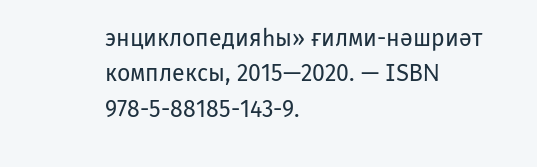энциклопедияһы» ғилми-нәшриәт комплексы, 2015—2020. — ISBN 978-5-88185-143-9.